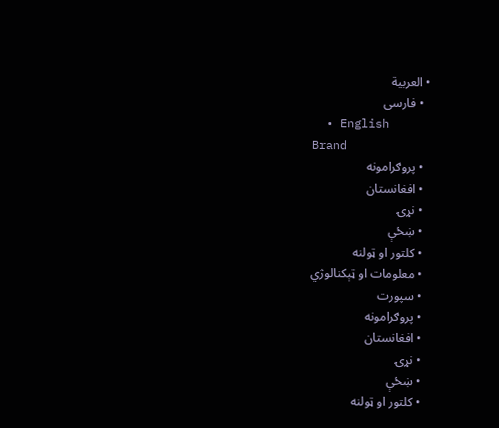• العربية
  • فارسی
  • English
Brand
  • پروګرامونه
  • افغانستان
  • نړۍ
  • ښځې
  • کلتور او ټولنه
  • معلومات او ټېکنالوژي
  • سپورت
  • پروګرامونه
  • افغانستان
  • نړۍ
  • ښځې
  • کلتور او ټولنه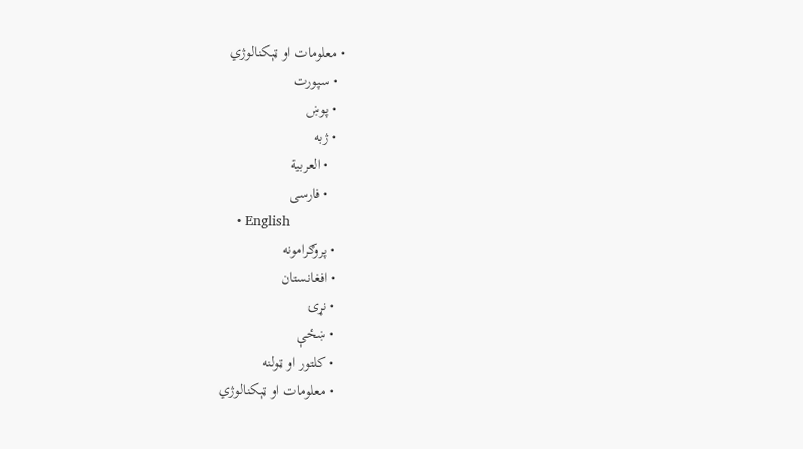• معلومات او ټېکنالوژي
  • سپورت
  • پوښ
  • ژبه
    • العربية
    • فارسی
    • English
  • پروګرامونه
  • افغانستان
  • نړۍ
  • ښځې
  • کلتور او ټولنه
  • معلومات او ټېکنالوژي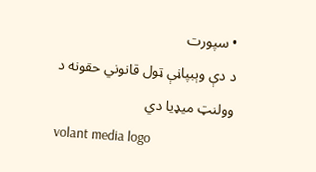• سپورت
د دې وېبپاڼې ټول قانوني حقونه د وولنټ میډیا دي
volant media logo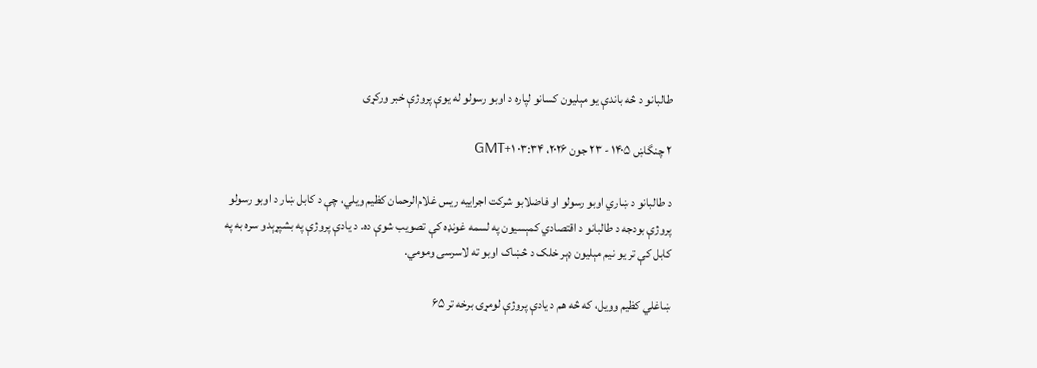طالبانو د څه باندې یو مېلیون کسانو لپاره د اوبو رسولو له یوې پروژې خبر ورکړی

۲ چنگاښ ۱۴۰۵ - ۲۳ جون ۲۰۲۶، ۰۳:۳۴ GMT+۱

د طالبانو د ښاري اوبو رسولو او فاضلابو شرکت اجراییه ریس غلام‌الرحمان کظیم ویلي، چې د کابل ښار د اوبو رسولو پروژې بودجه د طالبانو د اقتصادي کمېسیون په لسمه غونډه کې تصویب شوې ده. د یادې پروژې په بشپړېدو سره به په کابل کې تر یو نیم مېلیون ډېر خلک د څښاک اوبو ته لاسرسی ومومي.

ښاغلي کظیم وویل، که څه هم د یادې پروژې لومړۍ برخه تر ۶۵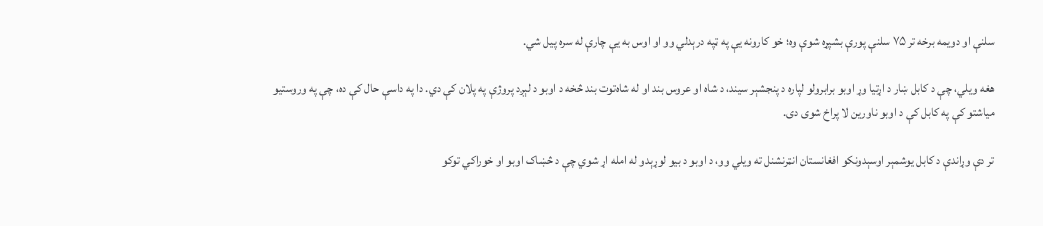سلنې او دویمه برخه تر ۷۵ سلنې پورې بشپړه شوې وه؛ خو کارونه یې په ټپه درېدلي وو او اوس به یې چارې له سره پیل شي.

هغه ویلي، چې د کابل ښار د اړتیا وړ اوبو برابرولو لپاره د پنجشېر سیند، د شاه او عروس بند او له شاه‌توت بند څخه د اوبو د لېږد پروژې په پلان کې دي. دا په داسې حال کې ده، چې په وروستیو میاشتو کې په کابل کې د اوبو ناورین لا پراخ شوی دی.

تر دې وړاندې د کابل یوشمېر اوسېدونکو افغانستان انټرنشنل ته ویلي وو، د اوبو د بیو لوړېدو له امله اړ شوي چې د څښاک اوبو او خوراکي توکو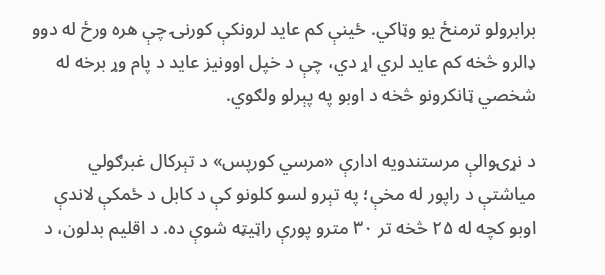برابرولو ترمنځ یو وټاکي. ځینې کم عاید لرونکې کورنۍ چې هره ورځ له دوو ډالرو څخه کم عاید لري اړ دي، چې د خپل اوونیز عاید د پام وړ برخه له شخصي ټانکرونو څخه د اوبو په پېرلو ولګوي.

د نړۍوالې مرستندویه ادارې «مرسي کورپس» د تېرکال غبرګولي میاشتې د راپور له مخې؛ په تېرو لسو کلونو کې د کابل د ځمکې لاندې اوبو کچه له ۲۵ څخه تر ۳۰ مترو پورې راټیټه شوې ده. د اقلیم بدلون، د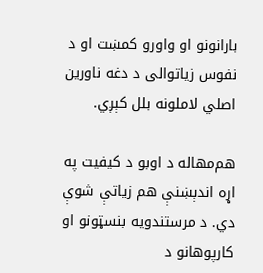بارانونو او واورو کمښت او د نفوس زیاتوالی د دغه ناورین اصلي لاملونه بلل کېږي.

هم‌مهاله د اوبو د کیفیت په اړه اندېښنې هم زیاتې شوې دي. د مرستندویه بنسټونو او کارپوهانو د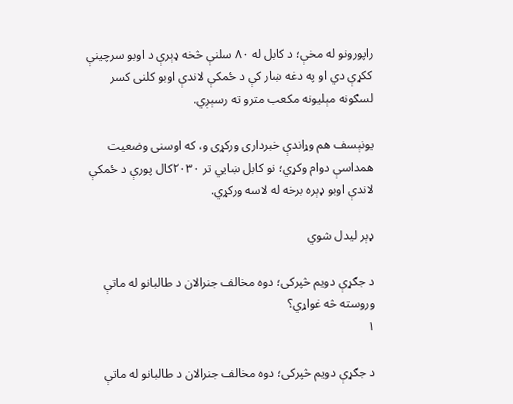راپورونو له مخې؛ د کابل له ۸۰ سلنې څخه ډېرې د اوبو سرچینې ککړې دي او په دغه ښار کې د ځمکې لاندې اوبو کلنی کسر لسګونه مېلیونه مکعب مترو ته رسېږي.

یونېسف هم وړاندې خبرداری ورکړی و، که اوسنی وضعیت همداسې دوام وکړي؛ نو کابل ښايي تر ۲۰۳۰کال پورې د ځمکې لاندې اوبو ډېره برخه له لاسه ورکړي.

ډېر لیدل شوي

د جګړې دویم څپرکی؛ دوه مخالف جنرالان د طالبانو له ماتې وروسته څه غواړي؟
۱

د جګړې دویم څپرکی؛ دوه مخالف جنرالان د طالبانو له ماتې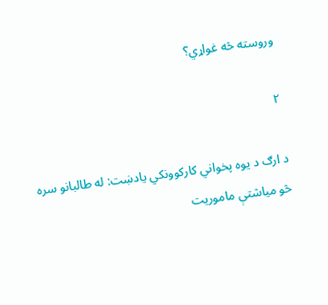وروسته څه غواړي؟

۲

د ارګ د یوه پخواني کارکوونکي یادښت: له طالبانو سره څو میاشتې ماموریت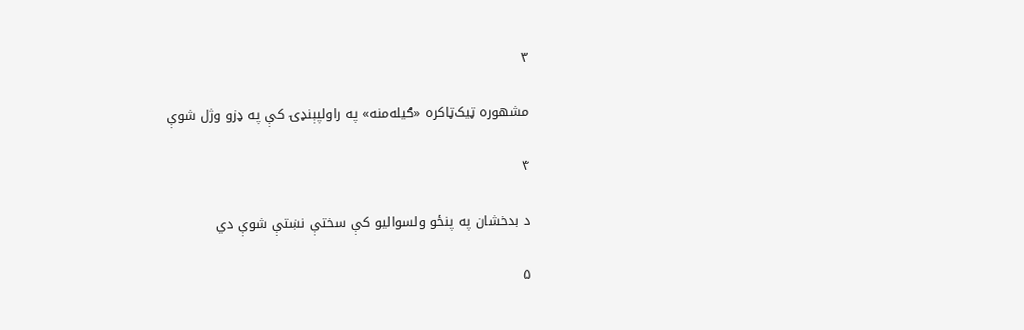۳

مشهوره ټيک‌ټاکره «ګیله‌منه» په راولپېنډۍ کې په ډزو وژل شوې

۴

د بدخشان په پنځو ولسوالیو کې سختې نښتې شوې دي

۵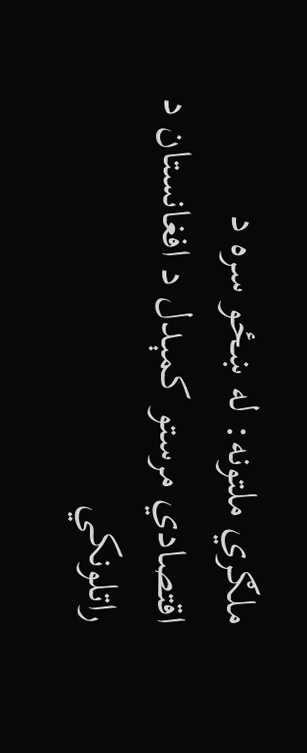ملګري ملتونه: له ښځو سره د اقتصادي مرستو کمېدل د افغانستان د راتلونکي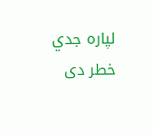لپاره جدي خطر دی